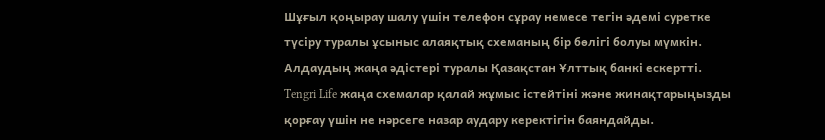Шұғыл қоңырау шалу үшін телефон сұрау немесе тегін әдемі суретке түсіру туралы ұсыныс алаяқтық схеманың бір бөлігі болуы мүмкін. Алдаудың жаңа әдістері туралы Қазақстан Ұлттық банкі ескертті. Tengri Life жаңа схемалар қалай жұмыс істейтіні және жинақтарыңызды қорғау үшін не нәрсеге назар аудару керектігін баяндайды.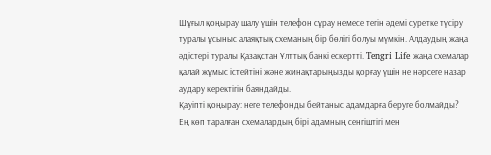Шұғыл қоңырау шалу үшін телефон сұрау немесе тегін әдемі суретке түсіру туралы ұсыныс алаяқтық схеманың бір бөлігі болуы мүмкін. Алдаудың жаңа әдістері туралы Қазақстан Ұлттық банкі ескертті. Tengri Life жаңа схемалар қалай жұмыс істейтіні және жинақтарыңызды қорғау үшін не нәрсеге назар аудару керектігін баяндайды.
Қауіпті қоңырау: неге телефонды бейтаныс адамдарға беруге болмайды?
Ең көп таралған схемалардың бірі адамның сенгіштігі мен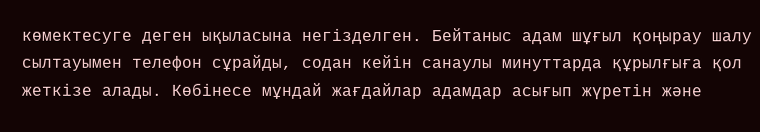көмектесуге деген ықыласына негізделген. Бейтаныс адам шұғыл қоңырау шалу сылтауымен телефон сұрайды, содан кейін санаулы минуттарда құрылғыға қол жеткізе алады. Көбінесе мұндай жағдайлар адамдар асығып жүретін және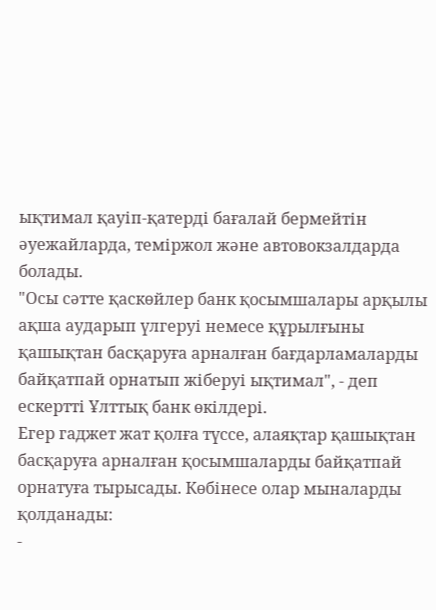ықтимал қауіп-қатерді бағалай бермейтін әуежайларда, теміржол және автовокзалдарда болады.
"Осы сәтте қаскөйлер банк қосымшалары арқылы ақша аударып үлгеруі немесе құрылғыны қашықтан басқаруға арналған бағдарламаларды байқатпай орнатып жіберуі ықтимал", - деп ескертті Ұлттық банк өкілдері.
Егер гаджет жат қолға түссе, алаяқтар қашықтан басқаруға арналған қосымшаларды байқатпай орнатуға тырысады. Көбінесе олар мыналарды қолданады:
-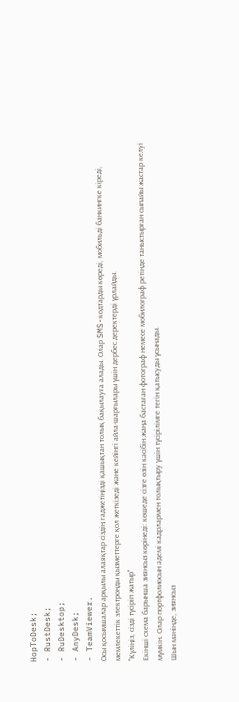HopToDesk;
- RustDesk;
- RuDesktop;
- AnyDesk;
- TeamViewer.
Осы қосымшалар арқылы алаяқтар сіздің гаджетіңізді қашықтан толық бақылауға алады. Олар SMS-кодтарды көреді, мобильді банкингке кіреді, мемлекеттік электронды қызметтерге қол жеткізеді және кейінгі айла-шарғылары үшін дербес деректерді ұрлайды.
"Күліңіз, сізді түсіріп жатыр"
Екінші схема барынша зиянсыз көрінеді: көшеде сізге өзін кәсібін жаңа бастаған фотограф немесе мобилограф ретінде таныстырған сыпайы жастар келуі мүмкін. Олар портфолиосын әдемі кадрлармен толықтыру үшін түсірілімге тегін қатысуды ұсынады.
Шын мәнінде, зиянсыз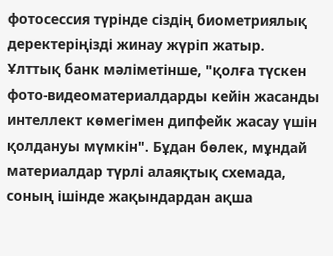фотосессия түрінде сіздің биометриялық деректеріңізді жинау жүріп жатыр.
Ұлттық банк мәліметінше, "қолға түскен фото-видеоматериалдарды кейін жасанды интеллект көмегімен дипфейк жасау үшін қолдануы мүмкін". Бұдан бөлек, мұндай материалдар түрлі алаяқтық схемада, соның ішінде жақындардан ақша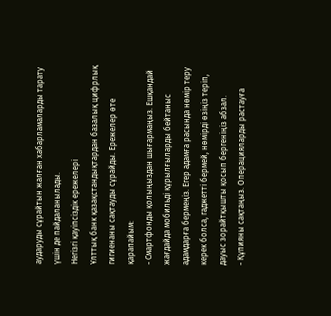аударуды сұрайтын жалған хабарламаларды тарату үшін де пайдаланылады.
Негізгі қауіпсіздік ережелері
Ұлттық банк қазақстандықтардан базалық цифрлық гигиенаны сақтауды сұрайды. Ережелер өте қарапайым:
- Смартфонды қолыңыздан шығармаңыз. Ешқандай жағдайда мобильді құрылғыларды бейтаныс адамдарға бермеңіз. Егер адамға расында нөмір теру керек болса, гаджетті бермей, нөмірді өзіңіз теріп, дауыс зорайтқышты қосып бергеніңіз абзал.
- Құпияны сақтаңыз. Операцияларды растауға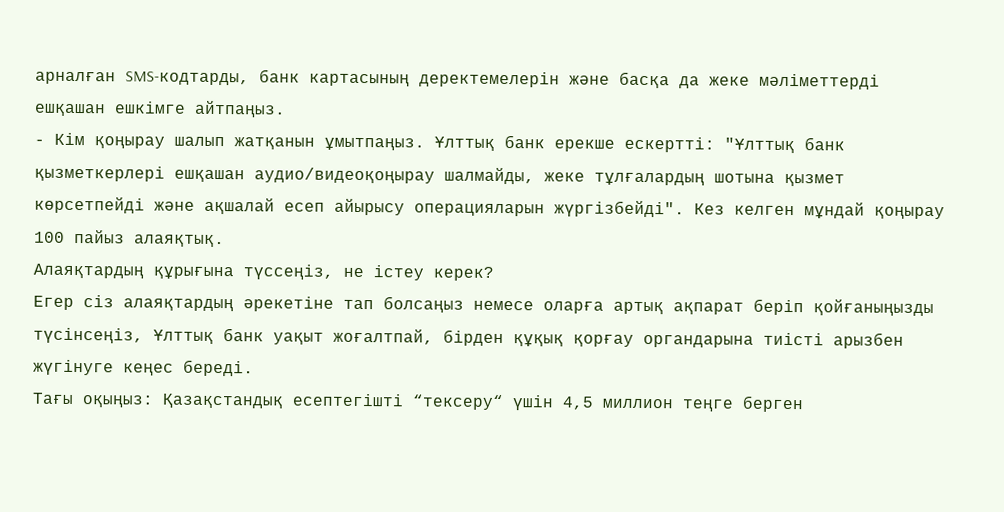арналған SMS-кодтарды, банк картасының деректемелерін және басқа да жеке мәліметтерді ешқашан ешкімге айтпаңыз.
- Кім қоңырау шалып жатқанын ұмытпаңыз. Ұлттық банк ерекше ескертті: "Ұлттық банк қызметкерлері ешқашан аудио/видеоқоңырау шалмайды, жеке тұлғалардың шотына қызмет көрсетпейді және ақшалай есеп айырысу операцияларын жүргізбейді". Кез келген мұндай қоңырау 100 пайыз алаяқтық.
Алаяқтардың құрығына түссеңіз, не істеу керек?
Егер сіз алаяқтардың әрекетіне тап болсаңыз немесе оларға артық ақпарат беріп қойғаныңызды түсінсеңіз, Ұлттық банк уақыт жоғалтпай, бірден құқық қорғау органдарына тиісті арызбен жүгінуге кеңес береді.
Тағы оқыңыз: Қазақстандық есептегішті “тексеру“ үшін 4,5 миллион теңге берген